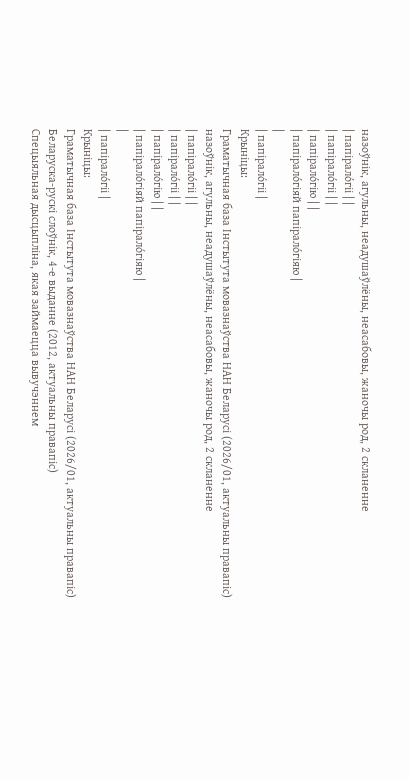назоўнік, агульны, неадушаўлёны, неасабовы, жаночы род, 2 скланенне
| папірало́гіі | |
| папірало́гіі | |
| папірало́гію | |
| папірало́гіяй папірало́гіяю |
|
| папірало́гіі |
Крыніцы:
Граматычная база Інстытута мовазнаўства НАН Беларусі (2026/01, актуальны правапіс)
назоўнік, агульны, неадушаўлёны, неасабовы, жаночы род, 2 скланенне
| папірало́гіі | |
| папірало́гіі | |
| папірало́гію | |
| папірало́гіяй папірало́гіяю |
|
| папірало́гіі |
Крыніцы:
Граматычная база Інстытута мовазнаўства НАН Беларусі (2026/01, актуальны правапіс)
Беларуска-рускі слоўнік, 4-е выданне (2012, актуальны правапіс)
Спецыяльная дысцыпліна, якая займаецца вывучэннем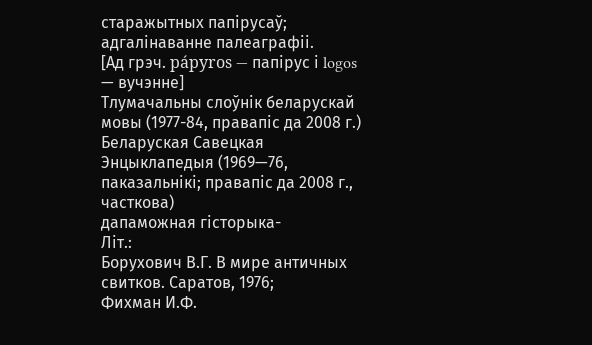старажытных папірусаў; адгалінаванне палеаграфіі.
[Ад грэч. pápyros — папірус і logos — вучэнне]
Тлумачальны слоўнік беларускай мовы (1977-84, правапіс да 2008 г.)
Беларуская Савецкая Энцыклапедыя (1969—76, паказальнікі; правапіс да 2008 г., часткова)
дапаможная гісторыка-
Літ.:
Борухович В.Г. В мире античных свитков. Саратов, 1976;
Фихман И.Ф.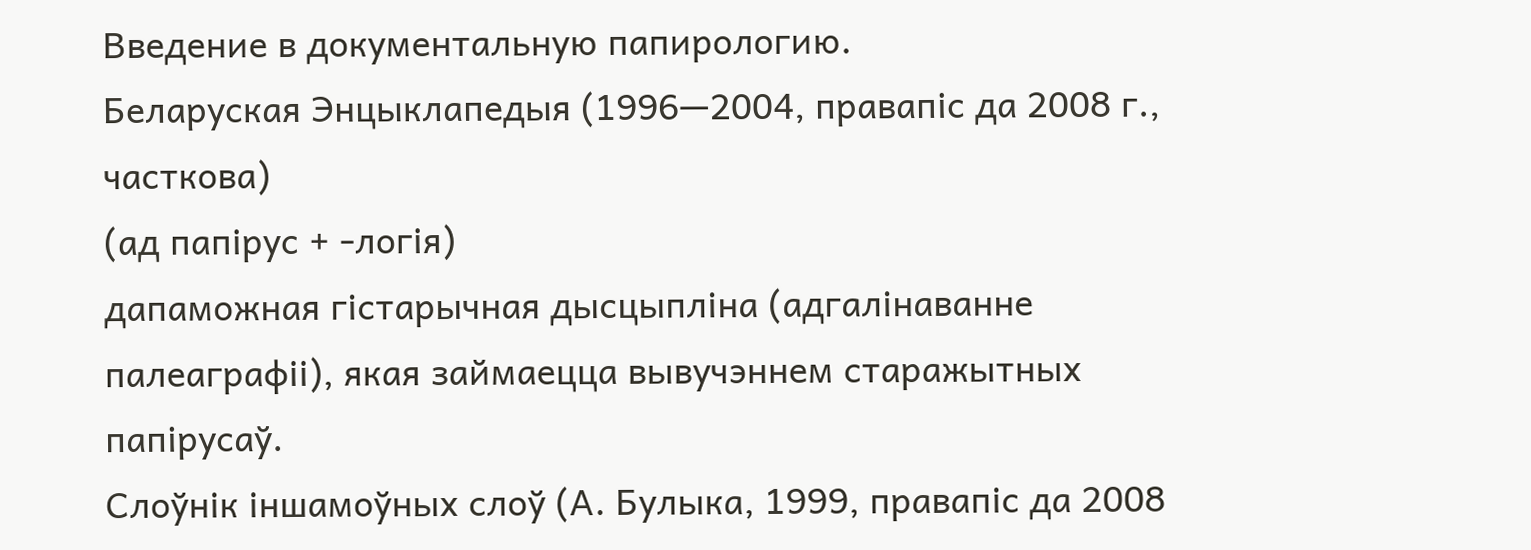Введение в документальную папирологию.
Беларуская Энцыклапедыя (1996—2004, правапіс да 2008 г., часткова)
(ад папірус + -логія)
дапаможная гістарычная дысцыпліна (адгалінаванне палеаграфіі), якая займаецца вывучэннем старажытных папірусаў.
Слоўнік іншамоўных слоў (А. Булыка, 1999, правапіс да 2008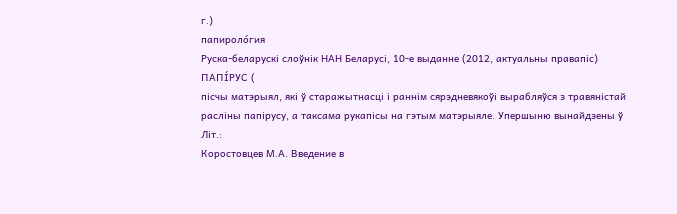г.)
папироло́гия
Руска-беларускі слоўнік НАН Беларусі, 10-е выданне (2012, актуальны правапіс)
ПАПІ́РУС (
пісчы матэрыял, які ў старажытнасці і раннім сярэдневякоўі вырабляўся з травяністай расліны папірусу, а таксама рукапісы на гэтым матэрыяле. Упершыню вынайдзены ў
Літ.:
Коростовцев М.А. Введение в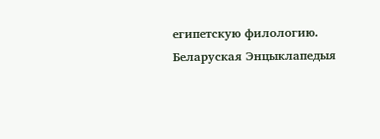египетскую филологию.
Беларуская Энцыклапедыя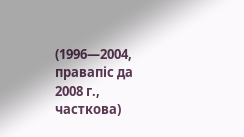(1996—2004, правапіс да 2008 г., часткова)